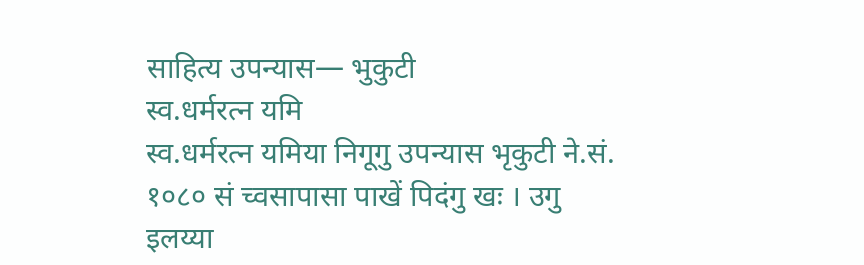साहित्य उपन्यास— भुकुटी
स्व.धर्मरत्न यमि
स्व.धर्मरत्न यमिया निगूगु उपन्यास भृकुटी ने.सं. १०८० सं च्वसापासा पाखें पिदंगु खः । उगु इलय्या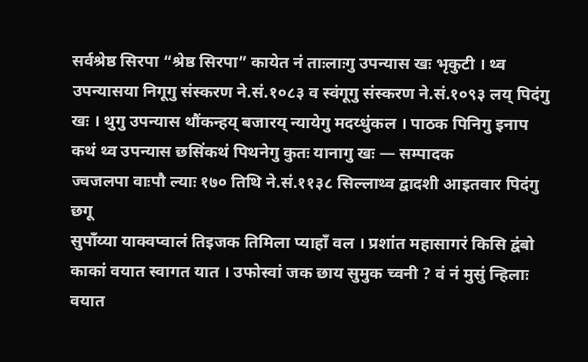सर्वश्रेष्ठ सिरपा “श्रेष्ठ सिरपा” कायेत नं ताःलाःगु उपन्यास खः भृकुटी । थ्व उपन्यासया निगूगु संस्करण ने.सं.१०८३ व स्वंगूगु संस्करण ने.सं.१०९३ लय् पिदंगु खः । थुगु उपन्यास थौंकन्हय् बजारय् न्यायेगु मदय्धुंकल । पाठक पिनिगु इनाप कथं थ्व उपन्यास छसिंकथं पिथनेगु कुतः यानागु खः — सम्पादक
ज्वजलपा वाःपौ ल्याः १७० तिथि ने.सं.११३८ सिल्लाथ्व द्वादशी आइतवार पिदंगु
छगू
सुपाँय्या याक्वप्वालं तिइजक तिमिला प्याहाँ वल । प्रशांत महासागरं किसि द्वंबो काकां वयात स्वागत यात । उफोस्वां जक छाय सुमुक च्वनी ? वं नं मुसुं न्हिलाः वयात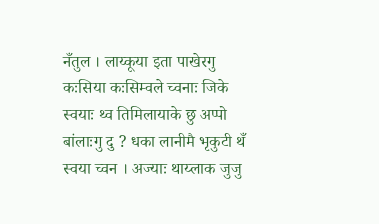नँतुल । लाय्कूया इता पाखेरगु कःसिया कःसिम्वले च्वनाः जिके स्वयाः थ्व तिमिलायाके छु अप्पो बांलाःगु दु ? धका लानीमै भृकुटी थँ स्वया च्वन । अज्याः थाय्लाक जुजु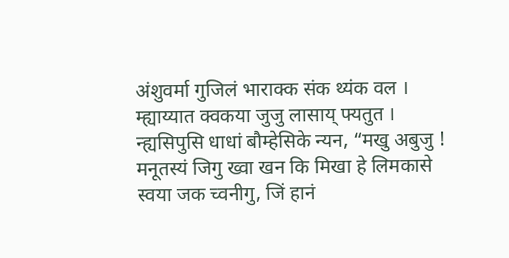अंशुवर्मा गुजिलं भाराक्क संक थ्यंक वल ।
म्ह्याय्यात क्वकया जुजु लासाय् फ्यतुत । न्ह्यसिपुसि धाधां बौम्हेसिके न्यन, “मखु अबुजु ! मनूतस्यं जिगु ख्वा खन कि मिखा हे लिमकासे स्वया जक च्वनीगु, जिं हानं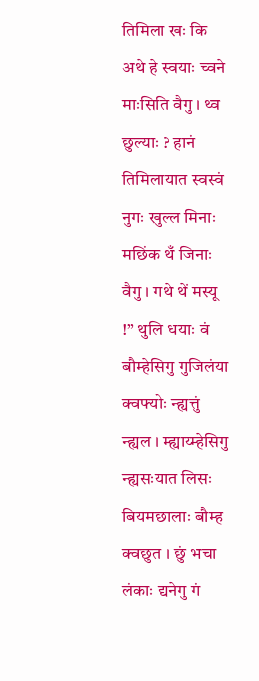तिमिला खः कि अथे हे स्वयाः च्वने माःसिति वैगु । थ्व छुल्याः ? हानं तिमिलायात स्वस्वं नुगः खुल्ल मिनाः मछिंक थँ जिनाः वैगु । गथे थें मस्यू !” थुलि धयाः वं बौम्हेसिगु गुजिलंया क्वफ्योः न्ह्यत्तुं न्ह्यल । म्ह्याय्म्हेसिगु न्ह्यसःयात लिसः बियमछालाः बौम्ह क्वछुत । छुं भचा लंकाः द्यनेगु गं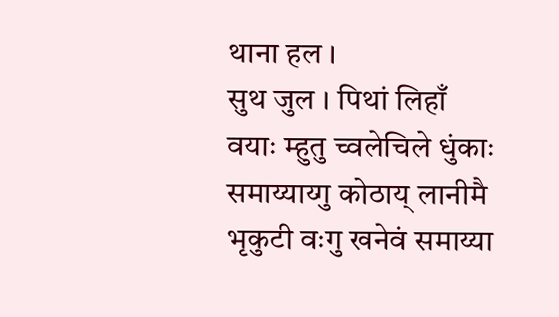थाना हल ।
सुथ जुल । पिथां लिहाँ वयाः म्हुतु च्वलेचिले धुंकाः समाय्याय्गु कोठाय् लानीमै भृकुटी वःगु खनेवं समाय्या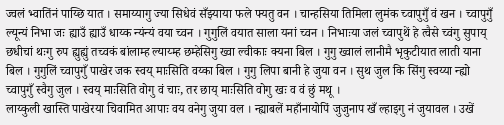ज्वलं भ्वातिंनं पाय्छि यात । समाय्यागु ज्या सिधेवं सँझ्याया फले फ्यतु वन । चान्हसिया तिमिला लुमंक च्वापुगुँ वं खन । च्वापुगुँ ल्यून्यं निभा जः ह्याउँ ह्याउँ धाय्क न्यंन्यं वया च्वन । गुगुलिं वयात साला यनां च्वन । निभाःया जलं च्वापुथें हे त्वैसे च्वंगु सुपाय् छधीचां थःगु रुप ह्युह्युं तच्वकं बांलाम्ह ल्याय्म्ह छम्हेसिगु ख्वा ल्वीकाः क्यना बिल । गुगु ख्वालं लानीमै भृकुटीयात लाती याना बिल । गुगुलिं च्वापुगुँ पाखेर जक स्वय् माःसिति वय्का बिल । गुगु लिपा बानी हे जुया वन । सुथ जुल कि सिंगु स्वय्या न्ह्यो च्वापुगुँ स्वैगु जुल । स्वय् माःसिति वोगु वं चाः, तर छाय् माःसिति वोगु खः व वं छुं मथू ।
लाय्कुली खास्ति पाखेरया चिवामित आपाः वय वनेगु जुया वल । न्ह्याबलें महाँनायोपिं जुजुनाप खँ ल्हाइगु नं जुयावल । उखें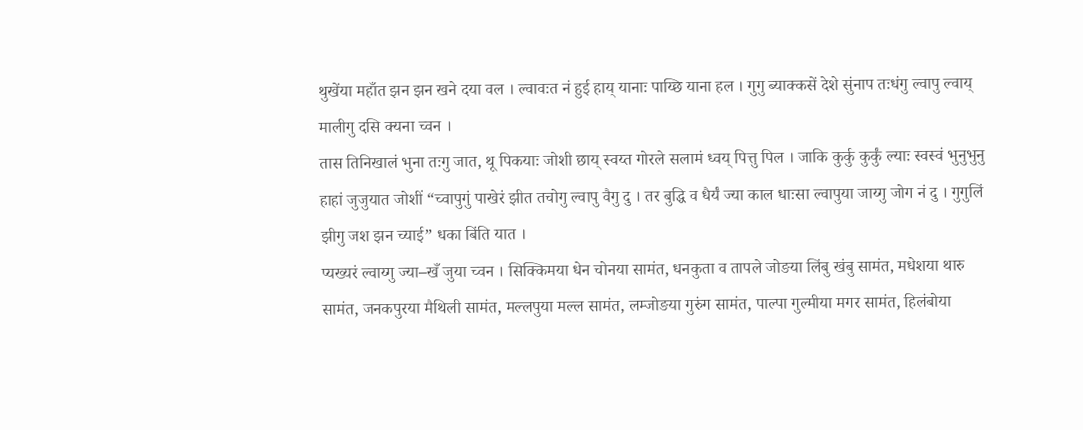थुखेंया महाँत झन झन खने दया वल । ल्वावःत नं हुई हाय् यानाः पाय्छि याना हल । गुगु ब्याक्कसें देशे सुंनाप तःधंगु ल्वापु ल्वाय् मालीगु दसि क्यना च्वन ।
तास तिनिखालं भुना तःगु जात, थू पिकयाः जोशी छाय् स्वय्त गोरले सलामं ध्वय् पित्तु पिल । जाकि कुर्कु कुर्कुं ल्याः स्वस्वं भुनुभुनु हाहां जुजुयात जोशीं “च्वापुगुं पाखेरं झीत तचोगु ल्वापु वैगु दु । तर बुद्धि व धैर्यं ज्या काल धाःसा ल्वापुया जाय्गु जोग नं दु । गुगुलिं झीगु जश झन च्याई” धका बिंति यात ।
प्यख्यरं ल्वाय्गु ज्या–खँ जुया च्वन । सिक्किमया धेन चोनया सामंत, धनकुता व तापले जोङया लिंबु खंबु सामंत, मधेशया थारु सामंत, जनकपुरया मैथिली सामंत, मल्लपुया मल्ल सामंत, लम्जोङया गुरुंग सामंत, पाल्पा गुल्मीया मगर सामंत, हिलंबोया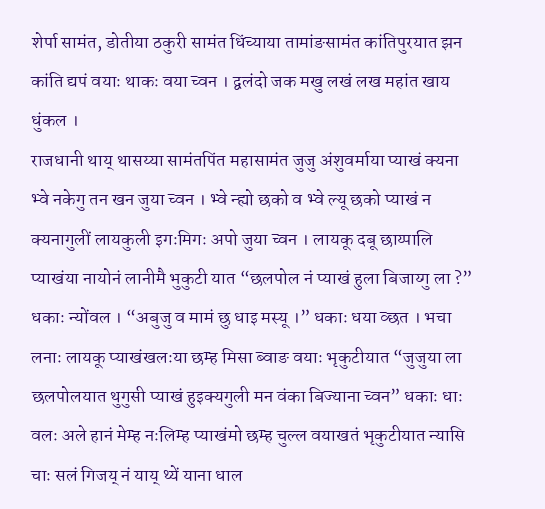शेर्पा सामंत, डोतीया ठकुरी सामंत धिंच्याया तामांङसामंत कांतिपुरयात झन कांति द्यपं वयाः थाकः वया च्वन । द्वलंदो जक मखु लखं लख महांत खाय धुंकल ।
राजधानी थाय् थासय्या सामंतपिंत महासामंत जुजु अंशुवर्माया प्याखं क्यना भ्वे नकेगु तन खन जुया च्वन । भ्वे न्ह्यो छको व भ्वे ल्यू छको प्याखं न क्यनागुलीं लायकुली इगःमिगः अपो जुया च्वन । लायकू दबू छाय्पालि प्याखंया नायोनं लानीमै भुकुटी यात “छलपोल नं प्याखं हुला बिजाय्गु ला ?” धकाः न्योंवल । “अबुजु व मामं छु धाइ मस्यू ।” धकाः धया व्छत । भचा लनाः लायकू प्याखंखलःया छम्ह मिसा ब्वाङ वयाः भृकुटीयात “जुजुया ला छलपोलयात थुगुसी प्याखं हुइक्यगुली मन वंका बिज्याना च्वन” धकाः धाः वलः अले हानं मेम्ह नःलिम्ह प्याखंमो छम्ह चुल्ल वयाखतं भृकुटीयात न्यासि चाः सलं गिजय् नं याय् थ्यें याना धाल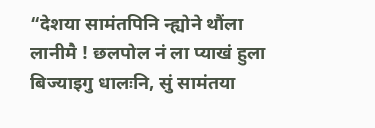“देशया सामंतपिनि न्ह्योने थौंला लानीमै ! छलपोल नं ला प्याखं हुला बिज्याइगु धालःनि, सुं सामंतया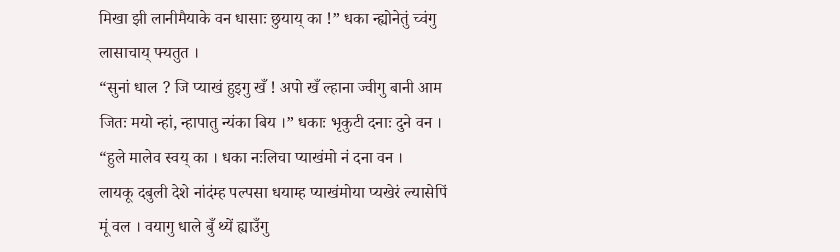मिखा झी लानीमैयाके वन धासाः छुयाय् का !” धका न्ह्योनेतुं च्वंगु लासाचाय् फ्यतुत ।
“सुनां धाल ? जि प्याखं हुइगु खँ ! अपो खँ ल्हाना ज्वीगु बानी आम जितः मयो न्हां, न्हापातु न्यंका बिय ।” धकाः भृकुटी दनाः दुने वन । “हुले मालेव स्वय् का । धका नःलिचा प्याखंमो नं दना वन ।
लायकू दबुली देशे नांदंम्ह पल्पसा धयाम्ह प्याखंमोया प्यखेरं ल्यासेपिं मूं वल । वयागु धाले बुँ थ्यें ह्याउँगु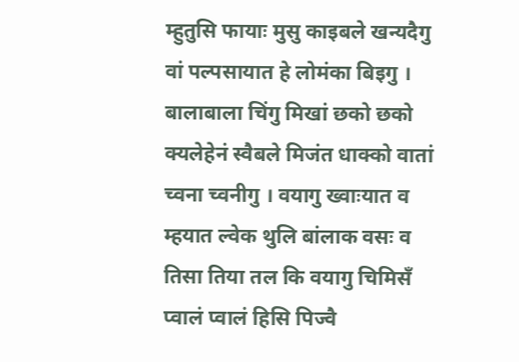म्हुतुसि फायाः मुसु काइबले खन्यदैगु वां पल्पसायात हे लोमंका बिइगु । बालाबाला चिंगु मिखां छको छको क्यलेहेनं स्वैबले मिजंत धाक्को वातां च्वना च्वनीगु । वयागु ख्वाःयात व म्हयात ल्वेक थुलि बांलाक वसः व तिसा तिया तल कि वयागु चिमिसँ प्वालं प्वालं हिसि पिज्वै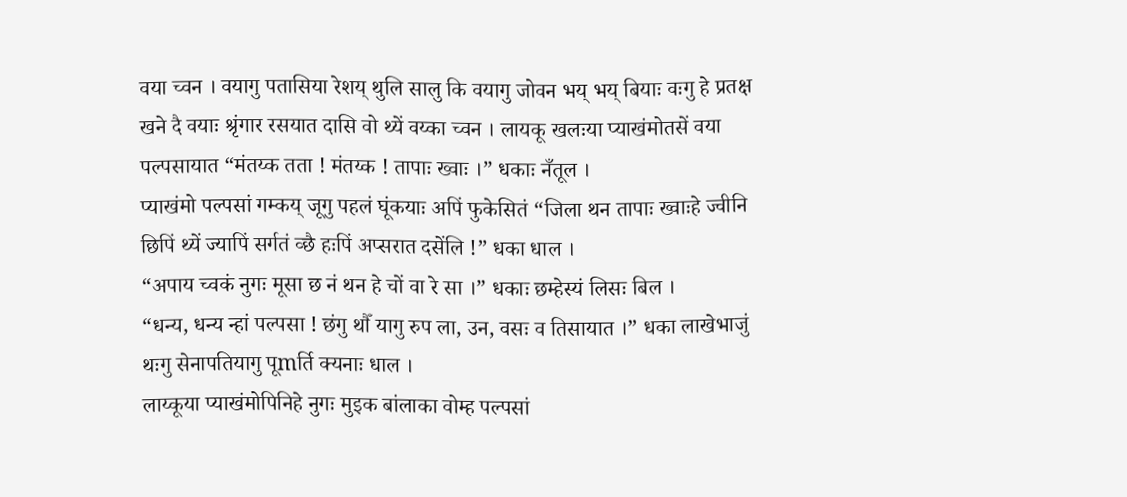वया च्वन । वयागु पतासिया रेशय् थुलि सालु कि वयागु जोवन भय् भय् बियाः वःगु हे प्रतक्ष खने दै वयाः श्रृंगार रसयात दासि वो थ्यें वय्का च्वन । लायकू खलःया प्याखंमोतसें वया पल्पसायात “मंतय्क तता ! मंतय्क ! तापाः ख्वाः ।” धकाः नँतूल ।
प्याखंमो पल्पसां गम्कय् जूगु पहलं घूंकयाः अपिं फुकेसितं “जिला थन तापाः ख्वाःहे ज्वीनि छिपिं थ्यें ज्यापिं सर्गतं व्छै हःपिं अप्सरात दसेंलि !” धका धाल ।
“अपाय च्वकं नुगः मूसा छ नं थन हे चों वा रे सा ।” धकाः छम्हेस्यं लिसः बिल ।
“धन्य, धन्य न्हां पल्पसा ! छंगु थौँ यागु रुप ला, उन, वसः व तिसायात ।” धका लाखेभाजुं थःगु सेनापतियागु पूmर्ति क्यनाः धाल ।
लाय्कूया प्याखंमोपिनिहे नुगः मुइक बांलाका वोम्ह पल्पसां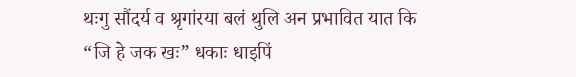थःगु सौंदर्य व श्रृगांरया बलं थुलि अन प्रभावित यात कि “जि हे जक खः” धकाः धाइपिं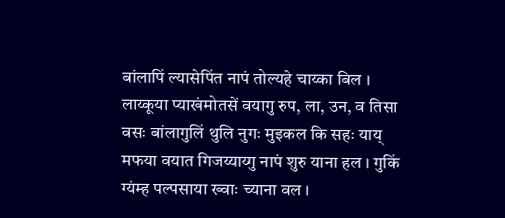बांलापिं ल्यासेपिंत नापं तोल्यहे चाय्का बिल । लाय्कूया प्याखंमोतसें वयागु रुप, ला, उन, व तिसा वसः बांलागुलिं थुलि नुगः मुइकल कि सहः याय् मफया वयात गिजय्याय्गु नापं शुरु याना हल । गुकिं ग्यंम्ह पल्पसाया ख्वाः च्याना वल ।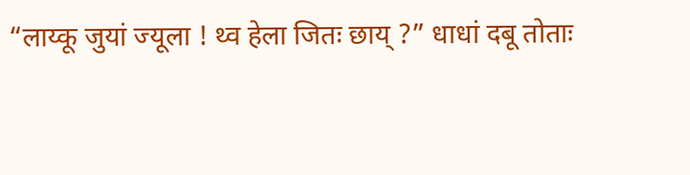“लाय्कू जुयां ज्यूला ! थ्व हेला जितः छाय् ?” धाधां दबू तोताः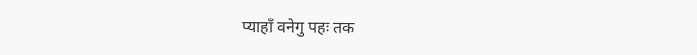प्याहाँ वनेगु पहः तक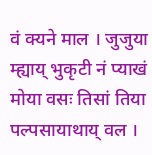वं क्यने माल । जुजुया म्ह्याय् भुकृटी नं प्याखं मोया वसः तिसां तिया पल्पसायाथाय् वल ।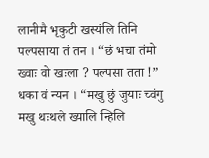लानीमै भृकुटी खस्यंलि तिनि पल्पसाया तं तन । “छं भचा तंमो ख्वाः वो खःला ? पल्पसा तता !” धका वं न्यन । “मखु छुं जुयाः च्वंगु मखु थःथले ख्यालि न्हिलि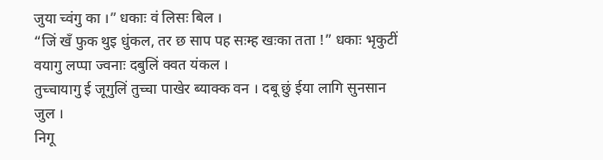जुया च्वंगु का ।” धकाः वं लिसः बिल ।
“जिं खँ फुक थुइ धुंकल, तर छ साप पह सःम्ह खःका तता !” धकाः भृकुटीं वयागु लप्पा ज्वनाः दबुलिं क्वत यंकल ।
तुच्चायागु ई जूगुलिं तुच्चा पाखेर ब्याक्क वन । दबू छुं ईया लागि सुनसान जुल ।
निगू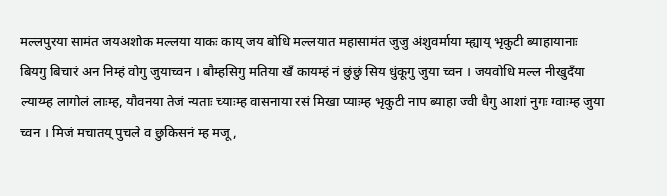मल्लपुरया सामंत जयअशोक मल्लया याकः काय् जय बोधि मल्लयात महासामंत जुजु अंशुवर्माया म्ह्याय् भृकुटी ब्याहायानाः बियगु बिचारं अन निम्हं वोगु जुयाच्वन । बौम्हसिगु मतिया खँ कायम्हं नं छुंछुं सिय धुंकूगु जुया च्वन । जयवोधि मल्ल नीखुदँया ल्याय्म्ह लागोलं लाःम्ह, यौवनया तेजं न्यताः च्याःम्ह वासनाया रसं मिखा प्याःम्ह भृकुटी नाप ब्याहा ज्वी धैगु आशां नुगः ग्वाःम्ह जुया च्वन । मिजं मचातय् पुचले व छुकिसनं म्ह मजू,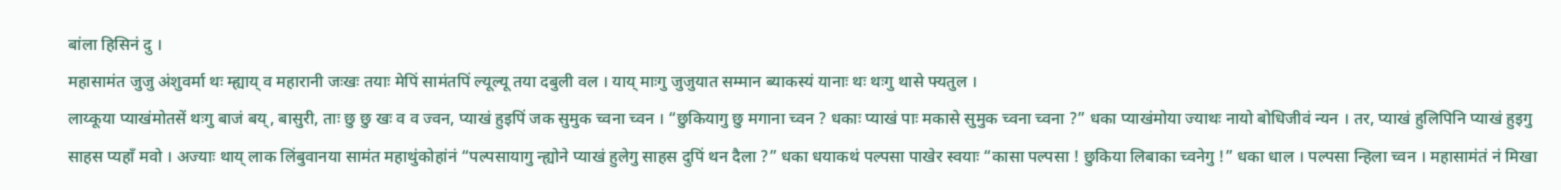बांला हिसिनं दु ।
महासामंत जुजु अंशुवर्मा थः म्ह्याय् व महारानी जःखः तयाः मेपिं सामंतपिं ल्यूल्यू तया दबुली वल । याय् माःगु जुजुयात सम्मान ब्याकस्यं यानाः थः थःगु थासे फ्यतुल ।
लाय्कूया प्याखंमोतसें थःगु बाजं बय्, बासुरी, ताः छु छु खः व व ज्वन, प्याखं हुइपिं जक सुमुक च्वना च्वन । “छुकियागु छु मगाना च्वन ? धकाः प्याखं पाः मकासे सुमुक च्वना च्वना ?” धका प्याखंमोया ज्याथः नायो बोधिजीवं न्यन । तर, प्याखं हुलिपिनि प्याखं हुइगु साहस प्यहाँ मवो । अज्याः थाय् लाक लिंबुवानया सामंत महाथुंकोहांनं “पल्पसायागु न्ह्योने प्याखं हुलेगु साहस दुपिं थन दैला ?” धका धयाकथं पल्पसा पाखेर स्वयाः “कासा पल्पसा ! छुकिया लिबाका च्वनेगु !” धका धाल । पल्पसा न्हिला च्वन । महासामंतं नं मिखा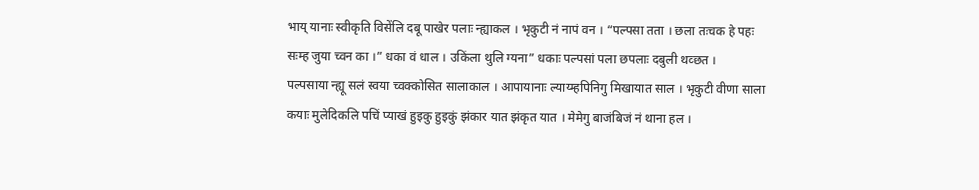भाय् यानाः स्वीकृति विसेंलि दबू पाखेर पलाः न्ह्याकल । भृकुटी नं नापं वन । “पल्पसा तता । छला तःचक हे पहः सःम्ह जुया च्वन का ।” धका वं धाल । उकिंला थुलि ग्यना” धकाः पल्पसां पला छपलाः दबुली थव्छत ।
पल्पसाया न्ह्यू सलं स्वया च्वक्कोसित सालाकाल । आपायानाः ल्याय्म्हपिनिगु मिखायात साल । भृकुटी वीणा साला कयाः मुलेदिकलि पचिं प्याखं हुइकु हुइकुं झंकार यात झंकृत यात । मेमेगु बाजंबिजं नं थाना हल ।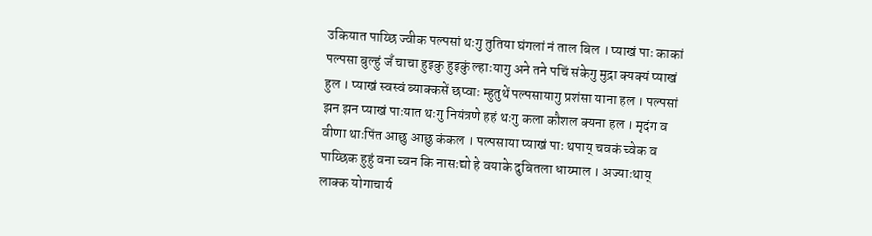उकियात पाय्छि ज्वीक पल्पसां थःगु तुतिया घंगलां नं ताल बिल । प्याखं पाः काकां पल्पसा बुल्हुं जँ चाचा हुइकु हुइकुं ल्हाःयागु अने तने पचिं संकेगु मुद्रा क्यक्यं प्याखं हुल । प्याखं स्वस्वं ब्याक्कसें छप्वाः म्हुतुथें पल्पसायागु प्रशंसा याना हल । पल्पसां झन झन प्याखं पाःयात थःगु नियंत्रणे हहं थःगु कला कौशल क्यना हल । मृदंग व वीणा थाःपिंत आछु आछु कंकल । पल्पसाया प्याखं पाः थपाय् चवकं च्वेक व पाय्छिक हुहुं वना च्वन कि नासःद्यो हे वयाके दुबितला धाय्माल । अज्याःथाय् लाक्क योगाचार्य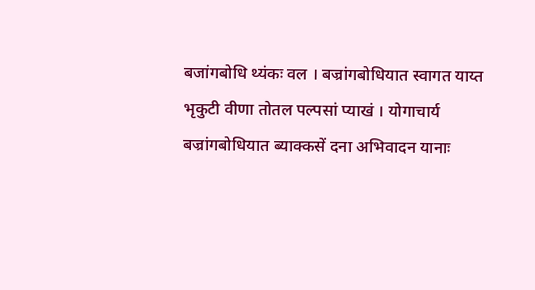बजांगबोधि थ्यंकः वल । बज्रांगबोधियात स्वागत याय्त भृकुटी वीणा तोतल पल्पसां प्याखं । योगाचार्य बज्रांगबोधियात ब्याक्कसें दना अभिवादन यानाः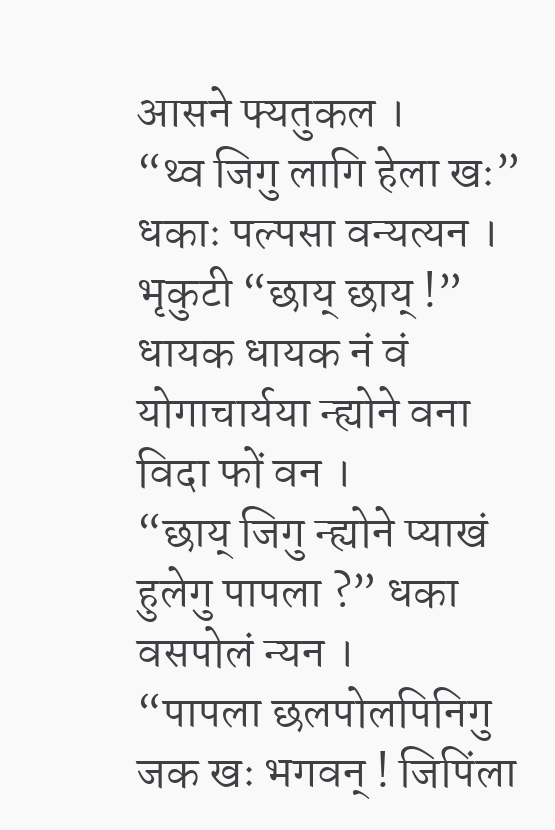आसने फ्यतुकल ।
“थ्व जिगु लागि हेला खः” धकाः पल्पसा वन्यत्यन । भृकुटी “छाय् छाय् !” धायक धायक नं वं योगाचार्यया न्ह्योने वना विदा फों वन ।
“छाय् जिगु न्ह्योने प्याखं हुलेगु पापला ?” धका वसपोलं न्यन ।
“पापला छलपोलपिनिगु जक खः भगवन् ! जिपिंला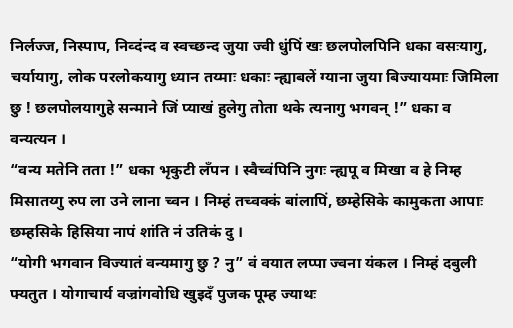निर्लज्ज, निस्पाप, निव्दंन्द व स्वच्छन्द जुया ज्वी धुंपिं खः छलपोलपिनि धका वसःयागु, चर्यायागु, लोक परलोकयागु ध्यान तय्माः धकाः न्ह्याबलें ग्याना जुया बिज्यायमाः जिमिला छु ! छलपोलयागुहे सन्माने जिं प्याखं हुलेगु तोता थके त्यनागु भगवन् !” धका व वन्यत्यन ।
“वन्य मतेनि तता !” धका भृकुटी लँपन । स्वैच्वंपिनि नुगः न्ह्यपू व मिखा व हे निम्ह मिसातय्गु रुप ला उने लाना च्वन । निम्हं तच्वक्कं बांलापिं, छम्हेसिके कामुकता आपाः छम्हसिके हिसिया नापं शांति नं उतिकं दु ।
“योगी भगवान विज्यातं वन्यमागु छु ? नु” वं वयात लप्पा ज्वना यंकल । निम्हं दबुली फ्यतुत । योगाचार्य वज्रांगवोधि खुइदँ पुजक पूम्ह ज्याथः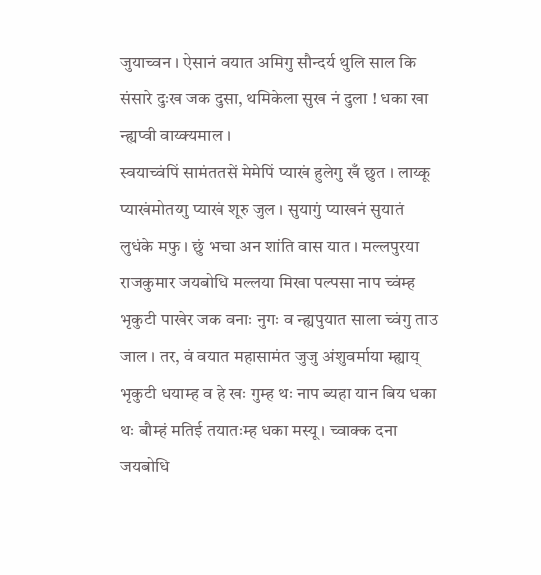जुयाच्वन । ऐसानं वयात अमिगु सौन्दर्य थुलि साल कि संसारे दुःख जक दुसा, थमिकेला सुख नं दुला ! धका खा न्ह्यप्वी वाय्क्यमाल ।
स्वयाच्वंपिं सामंततसें मेमेपिं प्याखं हुलेगु खँ छुत । लाय्कू प्याखंमोतय्गु प्याखं शूरु जुल । सुयागुं प्याखनं सुयातं लुधंके मफु । छुं भचा अन शांति वास यात । मल्लपुरया राजकुमार जयबोधि मल्लया मिखा पल्पसा नाप च्वंम्ह भृकुटी पाखेर जक वनाः नुगः व न्ह्यपुयात साला च्वंगु ताउ जाल । तर, वं वयात महासामंत जुजु अंशुवर्माया म्ह्याय् भृकुटी धयाम्ह व हे खः गुम्ह थः नाप ब्यहा यान बिय धका थः बौम्हं मतिई तयातःम्ह धका मस्यू । च्वाक्क दना जयबोधि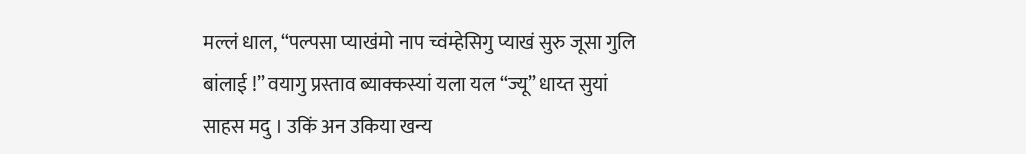मल्लं धाल, “पल्पसा प्याखंमो नाप च्वंम्हेसिगु प्याखं सुरु जूसा गुलि बांलाई !” वयागु प्रस्ताव ब्याक्कस्यां यला यल “ज्यू” धाय्त सुयां साहस मदु । उकिं अन उकिया खन्य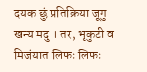दयक छुं प्रतिक्रिया जूगु खन्य मदु । तर, भृकुटी व मिजंयात लिफः लिफः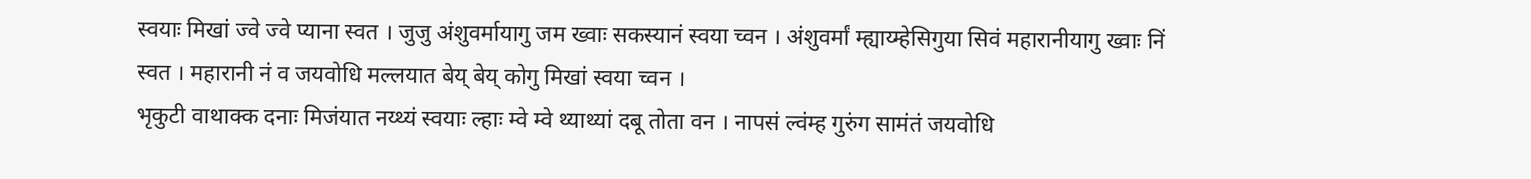स्वयाः मिखां ज्वे ज्वे प्याना स्वत । जुजु अंशुवर्मायागु जम ख्वाः सकस्यानं स्वया च्वन । अंशुवर्मां म्ह्याय्म्हेसिगुया सिवं महारानीयागु ख्वाः निं
स्वत । महारानी नं व जयवोधि मल्लयात बेय् बेय् कोगु मिखां स्वया च्वन ।
भृकुटी वाथाक्क दनाः मिजंयात नय्थ्यं स्वयाः ल्हाः म्वे म्वे थ्याथ्यां दबू तोता वन । नापसं ल्वंम्ह गुरुंग सामंतं जयवोधि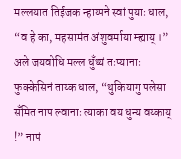मल्लयात तिईजक न्हाय्पने स्वां पुयाः धाल, “व हे का, महसामंत अंशुवर्माया म्ह्याय् ।” अले जयवोधि मल्ल धुँथ्यं तःप्यानाः फुक्केसिनं ताय्क धाल, “थुकियागु पलेसा सँमित नाप ल्वानाः त्याका वय धुन्य वय्काय् !” नापं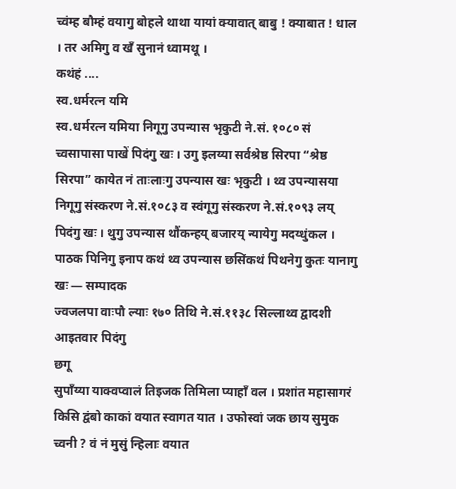च्वंम्ह बौम्हं वयागु बोहले थाथा यायां क्यावात् बाबु ! क्याबात ! धाल । तर अमिगु व खँ सुनानं ध्वामथू ।
कथंहं ....
स्व.धर्मरत्न यमि
स्व.धर्मरत्न यमिया निगूगु उपन्यास भृकुटी ने.सं. १०८० सं च्वसापासा पाखें पिदंगु खः । उगु इलय्या सर्वश्रेष्ठ सिरपा “श्रेष्ठ सिरपा” कायेत नं ताःलाःगु उपन्यास खः भृकुटी । थ्व उपन्यासया निगूगु संस्करण ने.सं.१०८३ व स्वंगूगु संस्करण ने.सं.१०९३ लय् पिदंगु खः । थुगु उपन्यास थौंकन्हय् बजारय् न्यायेगु मदय्धुंकल । पाठक पिनिगु इनाप कथं थ्व उपन्यास छसिंकथं पिथनेगु कुतः यानागु खः — सम्पादक
ज्वजलपा वाःपौ ल्याः १७० तिथि ने.सं.११३८ सिल्लाथ्व द्वादशी आइतवार पिदंगु
छगू
सुपाँय्या याक्वप्वालं तिइजक तिमिला प्याहाँ वल । प्रशांत महासागरं किसि द्वंबो काकां वयात स्वागत यात । उफोस्वां जक छाय सुमुक च्वनी ? वं नं मुसुं न्हिलाः वयात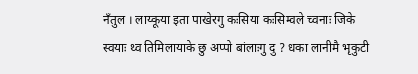नँतुल । लाय्कूया इता पाखेरगु कःसिया कःसिम्वले च्वनाः जिके स्वयाः थ्व तिमिलायाके छु अप्पो बांलाःगु दु ? धका लानीमै भृकुटी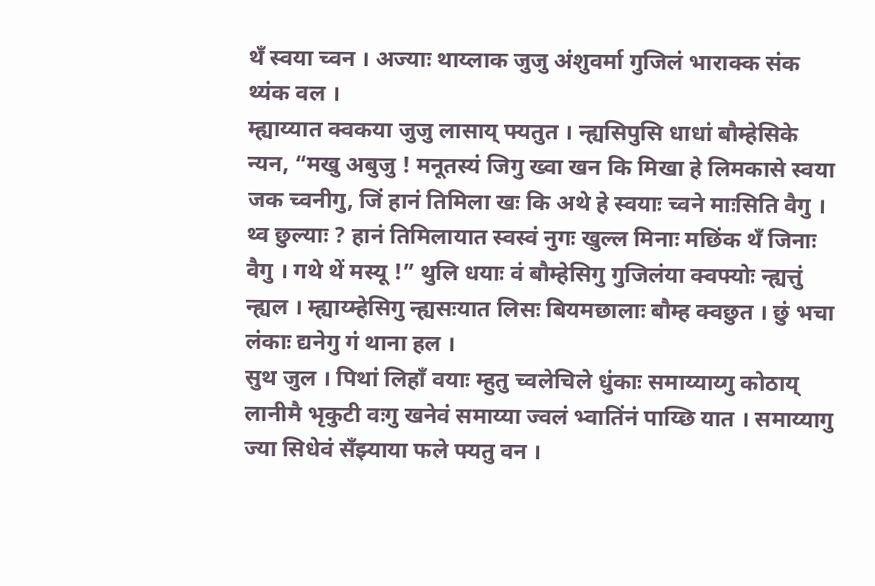थँ स्वया च्वन । अज्याः थाय्लाक जुजु अंशुवर्मा गुजिलं भाराक्क संक थ्यंक वल ।
म्ह्याय्यात क्वकया जुजु लासाय् फ्यतुत । न्ह्यसिपुसि धाधां बौम्हेसिके न्यन, “मखु अबुजु ! मनूतस्यं जिगु ख्वा खन कि मिखा हे लिमकासे स्वया जक च्वनीगु, जिं हानं तिमिला खः कि अथे हे स्वयाः च्वने माःसिति वैगु । थ्व छुल्याः ? हानं तिमिलायात स्वस्वं नुगः खुल्ल मिनाः मछिंक थँ जिनाः वैगु । गथे थें मस्यू !” थुलि धयाः वं बौम्हेसिगु गुजिलंया क्वफ्योः न्ह्यत्तुं न्ह्यल । म्ह्याय्म्हेसिगु न्ह्यसःयात लिसः बियमछालाः बौम्ह क्वछुत । छुं भचा लंकाः द्यनेगु गं थाना हल ।
सुथ जुल । पिथां लिहाँ वयाः म्हुतु च्वलेचिले धुंकाः समाय्याय्गु कोठाय् लानीमै भृकुटी वःगु खनेवं समाय्या ज्वलं भ्वातिंनं पाय्छि यात । समाय्यागु ज्या सिधेवं सँझ्याया फले फ्यतु वन ।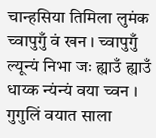चान्हसिया तिमिला लुमंक च्वापुगुँ वं खन । च्वापुगुँ ल्यून्यं निभा जः ह्याउँ ह्याउँ धाय्क न्यंन्यं वया च्वन । गुगुलिं वयात साला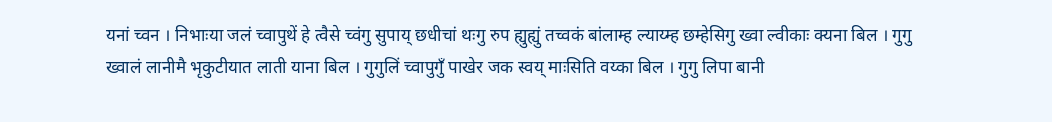यनां च्वन । निभाःया जलं च्वापुथें हे त्वैसे च्वंगु सुपाय् छधीचां थःगु रुप ह्युह्युं तच्वकं बांलाम्ह ल्याय्म्ह छम्हेसिगु ख्वा ल्वीकाः क्यना बिल । गुगु ख्वालं लानीमै भृकुटीयात लाती याना बिल । गुगुलिं च्वापुगुँ पाखेर जक स्वय् माःसिति वय्का बिल । गुगु लिपा बानी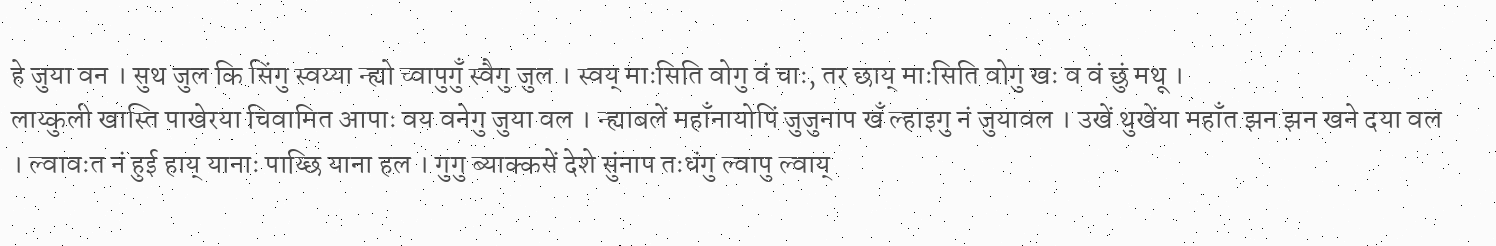हे जुया वन । सुथ जुल कि सिंगु स्वय्या न्ह्यो च्वापुगुँ स्वैगु जुल । स्वय् माःसिति वोगु वं चाः, तर छाय् माःसिति वोगु खः व वं छुं मथू ।
लाय्कुली खास्ति पाखेरया चिवामित आपाः वय वनेगु जुया वल । न्ह्याबलें महाँनायोपिं जुजुनाप खँ ल्हाइगु नं जुयावल । उखें थुखेंया महाँत झन झन खने दया वल । ल्वावःत नं हुई हाय् यानाः पाय्छि याना हल । गुगु ब्याक्कसें देशे सुंनाप तःधंगु ल्वापु ल्वाय्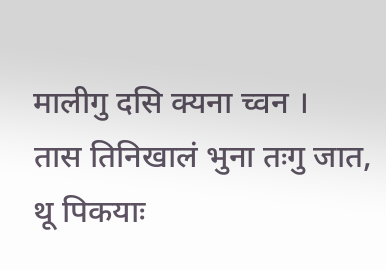मालीगु दसि क्यना च्वन ।
तास तिनिखालं भुना तःगु जात, थू पिकयाः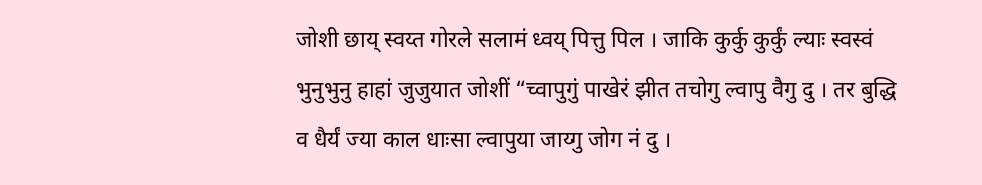जोशी छाय् स्वय्त गोरले सलामं ध्वय् पित्तु पिल । जाकि कुर्कु कुर्कुं ल्याः स्वस्वं भुनुभुनु हाहां जुजुयात जोशीं “च्वापुगुं पाखेरं झीत तचोगु ल्वापु वैगु दु । तर बुद्धि व धैर्यं ज्या काल धाःसा ल्वापुया जाय्गु जोग नं दु ।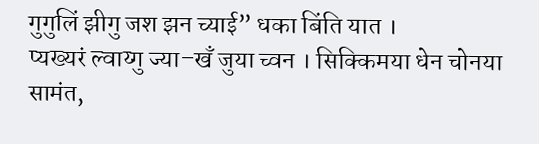गुगुलिं झीगु जश झन च्याई” धका बिंति यात ।
प्यख्यरं ल्वाय्गु ज्या–खँ जुया च्वन । सिक्किमया धेन चोनया सामंत,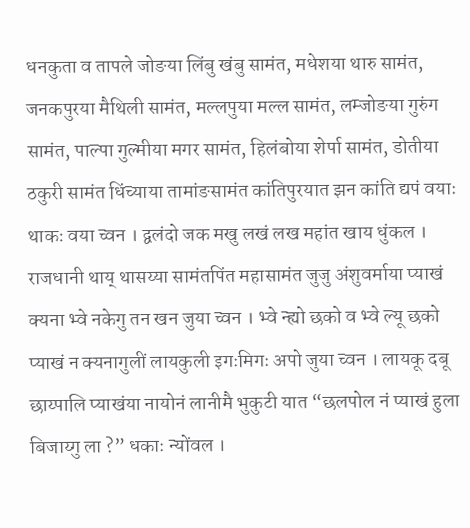धनकुता व तापले जोङया लिंबु खंबु सामंत, मधेशया थारु सामंत, जनकपुरया मैथिली सामंत, मल्लपुया मल्ल सामंत, लम्जोङया गुरुंग सामंत, पाल्पा गुल्मीया मगर सामंत, हिलंबोया शेर्पा सामंत, डोतीया ठकुरी सामंत धिंच्याया तामांङसामंत कांतिपुरयात झन कांति द्यपं वयाः थाकः वया च्वन । द्वलंदो जक मखु लखं लख महांत खाय धुंकल ।
राजधानी थाय् थासय्या सामंतपिंत महासामंत जुजु अंशुवर्माया प्याखं क्यना भ्वे नकेगु तन खन जुया च्वन । भ्वे न्ह्यो छको व भ्वे ल्यू छको प्याखं न क्यनागुलीं लायकुली इगःमिगः अपो जुया च्वन । लायकू दबू छाय्पालि प्याखंया नायोनं लानीमै भुकुटी यात “छलपोल नं प्याखं हुला बिजाय्गु ला ?” धकाः न्योंवल ।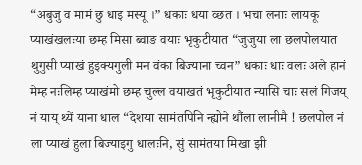“अबुजु व मामं छु धाइ मस्यू ।” धकाः धया व्छत । भचा लनाः लायकू प्याखंखलःया छम्ह मिसा ब्वाङ वयाः भृकुटीयात “जुजुया ला छलपोलयात थुगुसी प्याखं हुइक्यगुली मन वंका बिज्याना च्वन” धकाः धाः वलः अले हानं मेम्ह नःलिम्ह प्याखंमो छम्ह चुल्ल वयाखतं भृकुटीयात न्यासि चाः सलं गिजय् नं याय् थ्यें याना धाल “देशया सामंतपिनि न्ह्योने थौंला लानीमै ! छलपोल नं ला प्याखं हुला बिज्याइगु धालःनि, सुं सामंतया मिखा झी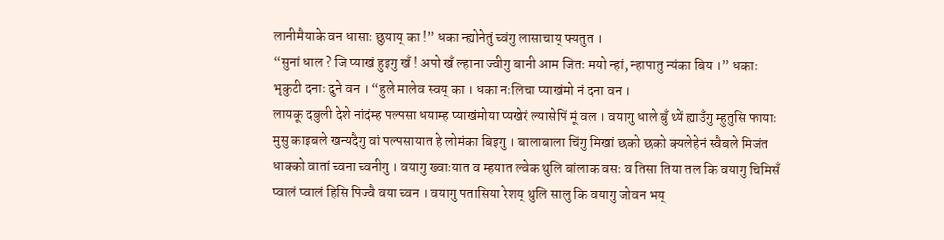लानीमैयाके वन धासाः छुयाय् का !” धका न्ह्योनेतुं च्वंगु लासाचाय् फ्यतुत ।
“सुनां धाल ? जि प्याखं हुइगु खँ ! अपो खँ ल्हाना ज्वीगु बानी आम जितः मयो न्हां, न्हापातु न्यंका बिय ।” धकाः भृकुटी दनाः दुने वन । “हुले मालेव स्वय् का । धका नःलिचा प्याखंमो नं दना वन ।
लायकू दबुली देशे नांदंम्ह पल्पसा धयाम्ह प्याखंमोया प्यखेरं ल्यासेपिं मूं वल । वयागु धाले बुँ थ्यें ह्याउँगु म्हुतुसि फायाः मुसु काइबले खन्यदैगु वां पल्पसायात हे लोमंका बिइगु । बालाबाला चिंगु मिखां छको छको क्यलेहेनं स्वैबले मिजंत धाक्को वातां च्वना च्वनीगु । वयागु ख्वाःयात व म्हयात ल्वेक थुलि बांलाक वसः व तिसा तिया तल कि वयागु चिमिसँ प्वालं प्वालं हिसि पिज्वै वया च्वन । वयागु पतासिया रेशय् थुलि सालु कि वयागु जोवन भय्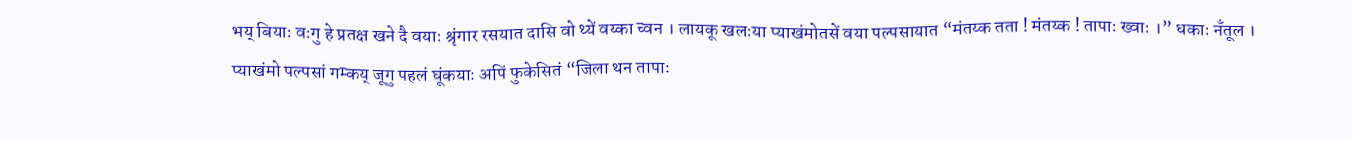भय् बियाः वःगु हे प्रतक्ष खने दै वयाः श्रृंगार रसयात दासि वो थ्यें वय्का च्वन । लायकू खलःया प्याखंमोतसें वया पल्पसायात “मंतय्क तता ! मंतय्क ! तापाः ख्वाः ।” धकाः नँतूल ।
प्याखंमो पल्पसां गम्कय् जूगु पहलं घूंकयाः अपिं फुकेसितं “जिला थन तापाः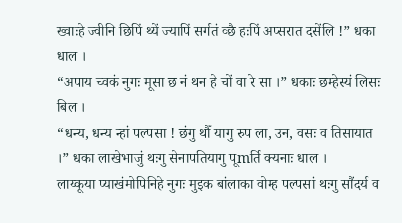ख्वाःहे ज्वीनि छिपिं थ्यें ज्यापिं सर्गतं व्छै हःपिं अप्सरात दसेंलि !” धका धाल ।
“अपाय च्वकं नुगः मूसा छ नं थन हे चों वा रे सा ।” धकाः छम्हेस्यं लिसः बिल ।
“धन्य, धन्य न्हां पल्पसा ! छंगु थौँ यागु रुप ला, उन, वसः व तिसायात ।” धका लाखेभाजुं थःगु सेनापतियागु पूmर्ति क्यनाः धाल ।
लाय्कूया प्याखंमोपिनिहे नुगः मुइक बांलाका वोम्ह पल्पसां थःगु सौंदर्य व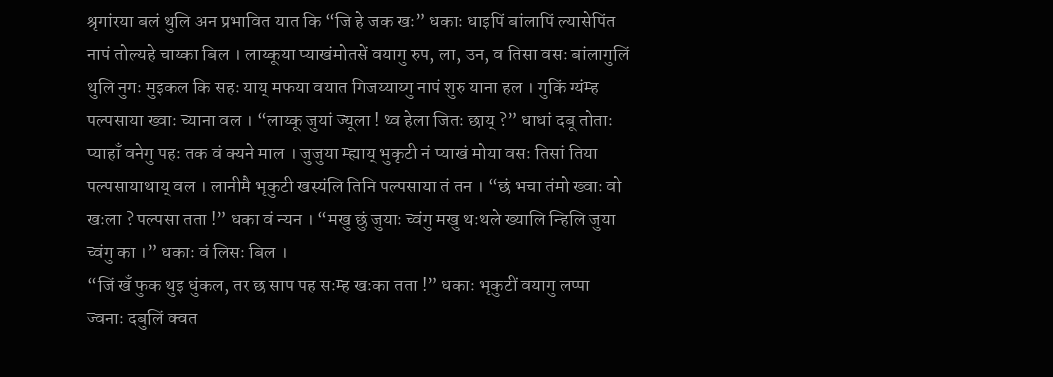श्रृगांरया बलं थुलि अन प्रभावित यात कि “जि हे जक खः” धकाः धाइपिं बांलापिं ल्यासेपिंत नापं तोल्यहे चाय्का बिल । लाय्कूया प्याखंमोतसें वयागु रुप, ला, उन, व तिसा वसः बांलागुलिं थुलि नुगः मुइकल कि सहः याय् मफया वयात गिजय्याय्गु नापं शुरु याना हल । गुकिं ग्यंम्ह पल्पसाया ख्वाः च्याना वल । “लाय्कू जुयां ज्यूला ! थ्व हेला जितः छाय् ?” धाधां दबू तोताः प्याहाँ वनेगु पहः तक वं क्यने माल । जुजुया म्ह्याय् भुकृटी नं प्याखं मोया वसः तिसां तिया पल्पसायाथाय् वल । लानीमै भृकुटी खस्यंलि तिनि पल्पसाया तं तन । “छं भचा तंमो ख्वाः वो खःला ? पल्पसा तता !” धका वं न्यन । “मखु छुं जुयाः च्वंगु मखु थःथले ख्यालि न्हिलि जुया च्वंगु का ।” धकाः वं लिसः बिल ।
“जिं खँ फुक थुइ धुंकल, तर छ साप पह सःम्ह खःका तता !” धकाः भृकुटीं वयागु लप्पा ज्वनाः दबुलिं क्वत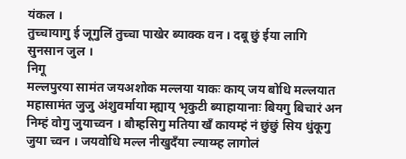यंकल ।
तुच्चायागु ई जूगुलिं तुच्चा पाखेर ब्याक्क वन । दबू छुं ईया लागि सुनसान जुल ।
निगू
मल्लपुरया सामंत जयअशोक मल्लया याकः काय् जय बोधि मल्लयात महासामंत जुजु अंशुवर्माया म्ह्याय् भृकुटी ब्याहायानाः बियगु बिचारं अन निम्हं वोगु जुयाच्वन । बौम्हसिगु मतिया खँ कायम्हं नं छुंछुं सिय धुंकूगु जुया च्वन । जयवोधि मल्ल नीखुदँया ल्याय्म्ह लागोलं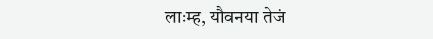लाःम्ह, यौवनया तेजं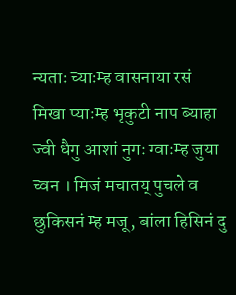न्यताः च्याःम्ह वासनाया रसं मिखा प्याःम्ह भृकुटी नाप ब्याहा ज्वी धैगु आशां नुगः ग्वाःम्ह जुया च्वन । मिजं मचातय् पुचले व छुकिसनं म्ह मजू, बांला हिसिनं दु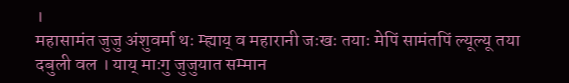।
महासामंत जुजु अंशुवर्मा थः म्ह्याय् व महारानी जःखः तयाः मेपिं सामंतपिं ल्यूल्यू तया दबुली वल । याय् माःगु जुजुयात सम्मान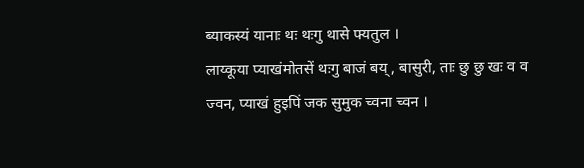ब्याकस्यं यानाः थः थःगु थासे फ्यतुल ।
लाय्कूया प्याखंमोतसें थःगु बाजं बय्, बासुरी, ताः छु छु खः व व ज्वन, प्याखं हुइपिं जक सुमुक च्वना च्वन ।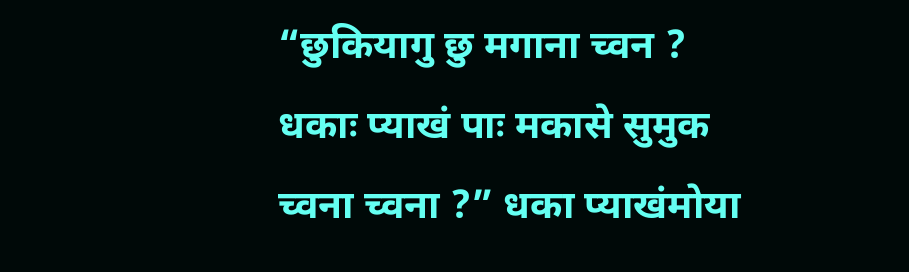“छुकियागु छु मगाना च्वन ? धकाः प्याखं पाः मकासे सुमुक च्वना च्वना ?” धका प्याखंमोया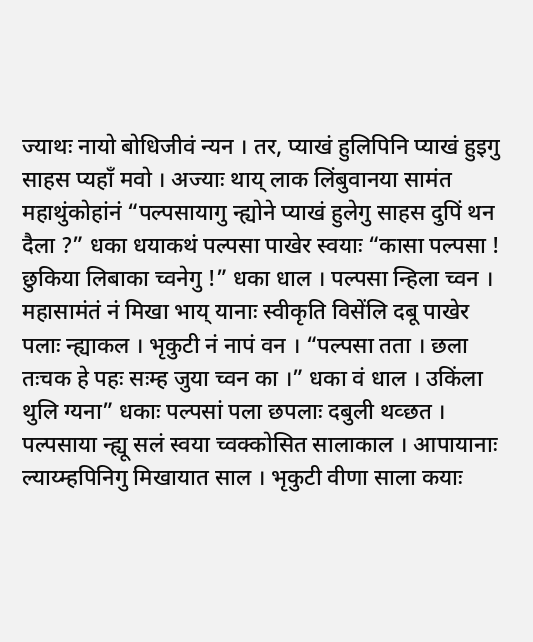ज्याथः नायो बोधिजीवं न्यन । तर, प्याखं हुलिपिनि प्याखं हुइगु साहस प्यहाँ मवो । अज्याः थाय् लाक लिंबुवानया सामंत महाथुंकोहांनं “पल्पसायागु न्ह्योने प्याखं हुलेगु साहस दुपिं थन दैला ?” धका धयाकथं पल्पसा पाखेर स्वयाः “कासा पल्पसा ! छुकिया लिबाका च्वनेगु !” धका धाल । पल्पसा न्हिला च्वन । महासामंतं नं मिखा भाय् यानाः स्वीकृति विसेंलि दबू पाखेर पलाः न्ह्याकल । भृकुटी नं नापं वन । “पल्पसा तता । छला तःचक हे पहः सःम्ह जुया च्वन का ।” धका वं धाल । उकिंला थुलि ग्यना” धकाः पल्पसां पला छपलाः दबुली थव्छत ।
पल्पसाया न्ह्यू सलं स्वया च्वक्कोसित सालाकाल । आपायानाः ल्याय्म्हपिनिगु मिखायात साल । भृकुटी वीणा साला कयाः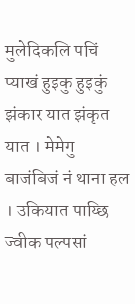मुलेदिकलि पचिं प्याखं हुइकु हुइकुं झंकार यात झंकृत यात । मेमेगु बाजंबिजं नं थाना हल । उकियात पाय्छि ज्वीक पल्पसां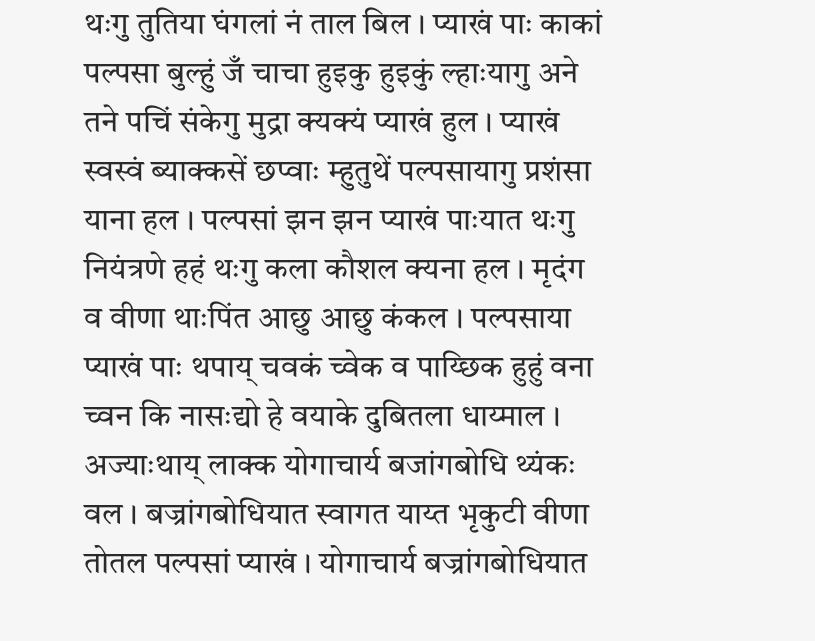थःगु तुतिया घंगलां नं ताल बिल । प्याखं पाः काकां पल्पसा बुल्हुं जँ चाचा हुइकु हुइकुं ल्हाःयागु अने तने पचिं संकेगु मुद्रा क्यक्यं प्याखं हुल । प्याखं स्वस्वं ब्याक्कसें छप्वाः म्हुतुथें पल्पसायागु प्रशंसा याना हल । पल्पसां झन झन प्याखं पाःयात थःगु नियंत्रणे हहं थःगु कला कौशल क्यना हल । मृदंग व वीणा थाःपिंत आछु आछु कंकल । पल्पसाया प्याखं पाः थपाय् चवकं च्वेक व पाय्छिक हुहुं वना च्वन कि नासःद्यो हे वयाके दुबितला धाय्माल । अज्याःथाय् लाक्क योगाचार्य बजांगबोधि थ्यंकः वल । बज्रांगबोधियात स्वागत याय्त भृकुटी वीणा तोतल पल्पसां प्याखं । योगाचार्य बज्रांगबोधियात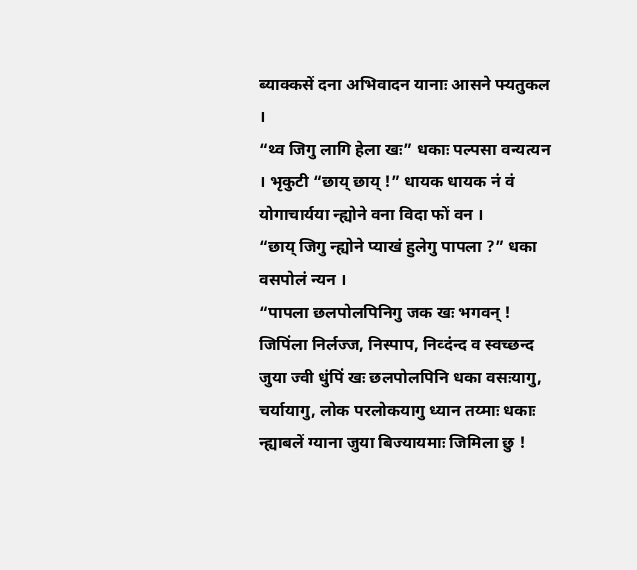ब्याक्कसें दना अभिवादन यानाः आसने फ्यतुकल ।
“थ्व जिगु लागि हेला खः” धकाः पल्पसा वन्यत्यन । भृकुटी “छाय् छाय् !” धायक धायक नं वं योगाचार्यया न्ह्योने वना विदा फों वन ।
“छाय् जिगु न्ह्योने प्याखं हुलेगु पापला ?” धका वसपोलं न्यन ।
“पापला छलपोलपिनिगु जक खः भगवन् ! जिपिंला निर्लज्ज, निस्पाप, निव्दंन्द व स्वच्छन्द जुया ज्वी धुंपिं खः छलपोलपिनि धका वसःयागु, चर्यायागु, लोक परलोकयागु ध्यान तय्माः धकाः न्ह्याबलें ग्याना जुया बिज्यायमाः जिमिला छु !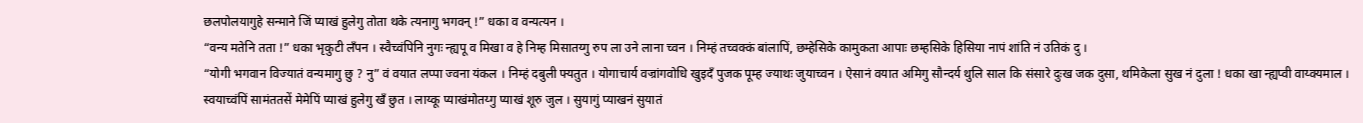छलपोलयागुहे सन्माने जिं प्याखं हुलेगु तोता थके त्यनागु भगवन् !” धका व वन्यत्यन ।
“वन्य मतेनि तता !” धका भृकुटी लँपन । स्वैच्वंपिनि नुगः न्ह्यपू व मिखा व हे निम्ह मिसातय्गु रुप ला उने लाना च्वन । निम्हं तच्वक्कं बांलापिं, छम्हेसिके कामुकता आपाः छम्हसिके हिसिया नापं शांति नं उतिकं दु ।
“योगी भगवान विज्यातं वन्यमागु छु ? नु” वं वयात लप्पा ज्वना यंकल । निम्हं दबुली फ्यतुत । योगाचार्य वज्रांगवोधि खुइदँ पुजक पूम्ह ज्याथः जुयाच्वन । ऐसानं वयात अमिगु सौन्दर्य थुलि साल कि संसारे दुःख जक दुसा, थमिकेला सुख नं दुला ! धका खा न्ह्यप्वी वाय्क्यमाल ।
स्वयाच्वंपिं सामंततसें मेमेपिं प्याखं हुलेगु खँ छुत । लाय्कू प्याखंमोतय्गु प्याखं शूरु जुल । सुयागुं प्याखनं सुयातं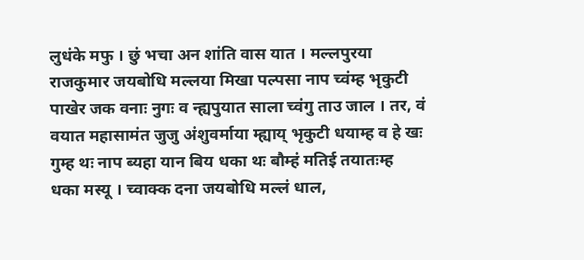लुधंके मफु । छुं भचा अन शांति वास यात । मल्लपुरया राजकुमार जयबोधि मल्लया मिखा पल्पसा नाप च्वंम्ह भृकुटी पाखेर जक वनाः नुगः व न्ह्यपुयात साला च्वंगु ताउ जाल । तर, वं वयात महासामंत जुजु अंशुवर्माया म्ह्याय् भृकुटी धयाम्ह व हे खः गुम्ह थः नाप ब्यहा यान बिय धका थः बौम्हं मतिई तयातःम्ह धका मस्यू । च्वाक्क दना जयबोधि मल्लं धाल,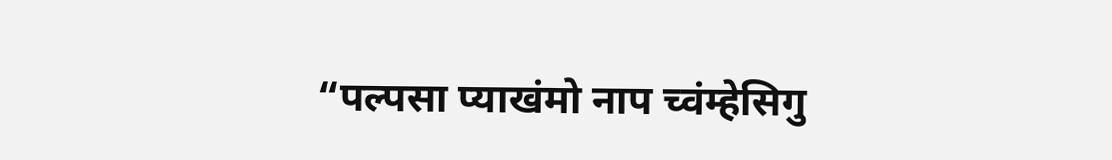“पल्पसा प्याखंमो नाप च्वंम्हेसिगु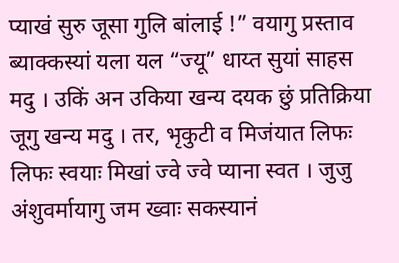प्याखं सुरु जूसा गुलि बांलाई !” वयागु प्रस्ताव ब्याक्कस्यां यला यल “ज्यू” धाय्त सुयां साहस मदु । उकिं अन उकिया खन्य दयक छुं प्रतिक्रिया जूगु खन्य मदु । तर, भृकुटी व मिजंयात लिफः लिफः स्वयाः मिखां ज्वे ज्वे प्याना स्वत । जुजु अंशुवर्मायागु जम ख्वाः सकस्यानं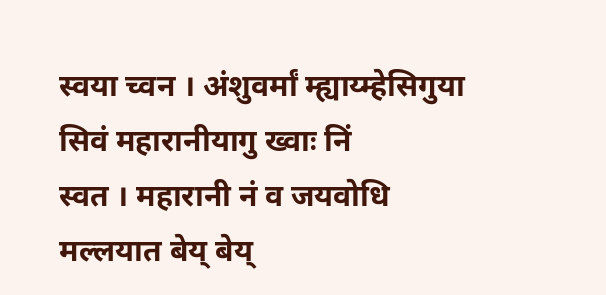स्वया च्वन । अंशुवर्मां म्ह्याय्म्हेसिगुया सिवं महारानीयागु ख्वाः निं
स्वत । महारानी नं व जयवोधि मल्लयात बेय् बेय्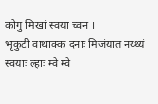कोगु मिखां स्वया च्वन ।
भृकुटी वाथाक्क दनाः मिजंयात नय्थ्यं स्वयाः ल्हाः म्वे म्वे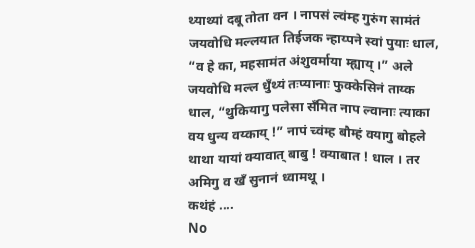थ्याथ्यां दबू तोता वन । नापसं ल्वंम्ह गुरुंग सामंतं जयवोधि मल्लयात तिईजक न्हाय्पने स्वां पुयाः धाल, “व हे का, महसामंत अंशुवर्माया म्ह्याय् ।” अले जयवोधि मल्ल धुँथ्यं तःप्यानाः फुक्केसिनं ताय्क धाल, “थुकियागु पलेसा सँमित नाप ल्वानाः त्याका वय धुन्य वय्काय् !” नापं च्वंम्ह बौम्हं वयागु बोहले थाथा यायां क्यावात् बाबु ! क्याबात ! धाल । तर अमिगु व खँ सुनानं ध्वामथू ।
कथंहं ....
No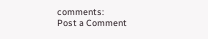comments:
Post a Comment